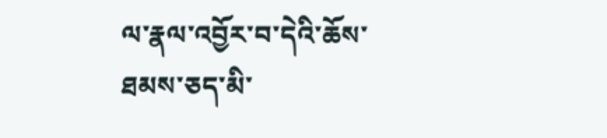ལ་རྣལ་འབྱོར་བ་དེའི་ཆོས་ཐམས་ཅད་མི་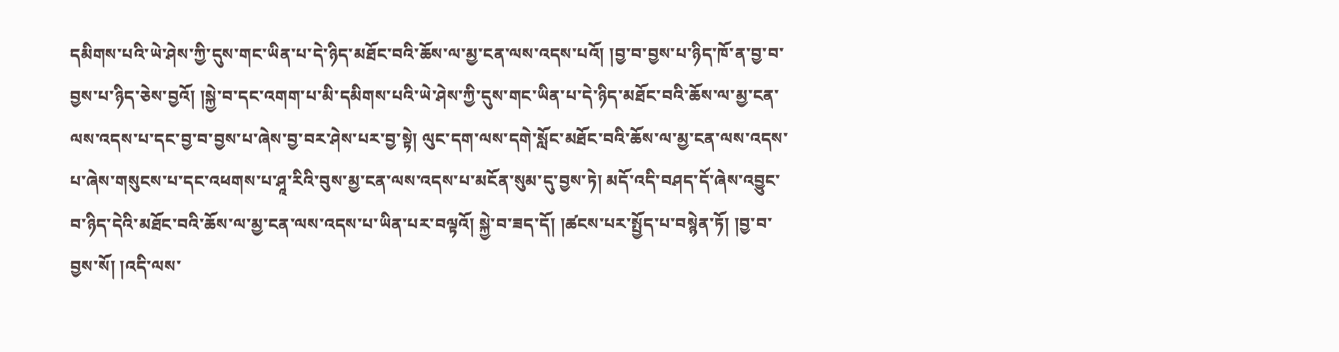དམིགས་པའི་ཡེ་ཤེས་ཀྱི་དུས་གང་ཡིན་པ་དེ་ཉིད་མཐོང་བའི་ཆོས་ལ་མྱ་ངན་ལས་འདས་པའོ། །བྱ་བ་བྱས་པ་ཉིད་ཁོ་ན་བྱ་བ་བྱས་པ་ཉིད་ཅེས་བྱའོ། །སྐྱེ་བ་དང་འགག་པ་མི་དམིགས་པའི་ཡེ་ཤེས་ཀྱི་དུས་གང་ཡིན་པ་དེ་ཉིད་མཐོང་བའི་ཆོས་ལ་མྱ་ངན་ལས་འདས་པ་དང་བྱ་བ་བྱས་པ་ཞེས་བྱ་བར་ཤེས་པར་བྱ་སྟེ། ལུང་དག་ལས་དགེ་སློང་མཐོང་བའི་ཆོས་ལ་མྱ་ངན་ལས་འདས་པ་ཞེས་གསུངས་པ་དང་འཕགས་པ་ཤཱ་རིའི་བུས་མྱ་ངན་ལས་འདས་པ་མངོན་སུམ་དུ་བྱས་ཏེ། མདོ་འདི་བཤད་དོ་ཞེས་འབྱུང་བ་ཉིད་དེའི་མཐོང་བའི་ཆོས་ལ་མྱ་ངན་ལས་འདས་པ་ཡིན་པར་བལྟའོ། སྐྱེ་བ་ཟད་དོ། །ཚངས་པར་སྤྱོད་པ་བསྙེན་ཏོ། །བྱ་བ་བྱས་སོ། །འདི་ལས་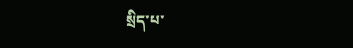སྲིད་པ་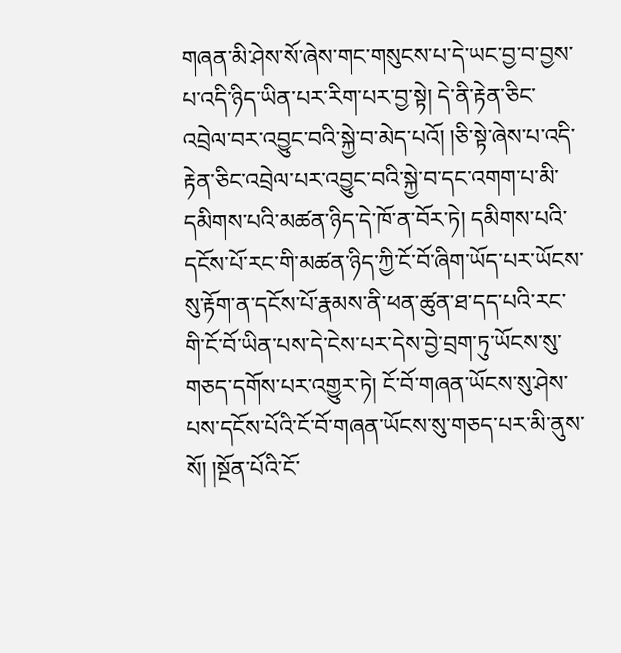གཞན་མི་ཤེས་སོ་ཞེས་གང་གསུངས་པ་དེ་ཡང་བྱ་བ་བྱས་པ་འདི་ཉིད་ཡིན་པར་རིག་པར་བྱ་སྟེ། དེ་ནི་རྟེན་ཅིང་འབྲེལ་བར་འབྱུང་བའི་སྐྱེ་བ་མེད་པའོ། །ཅི་སྟེ་ཞེས་པ་འདི་རྟེན་ཅིང་འབྲེལ་པར་འབྱུང་བའི་སྐྱེ་བ་དང་འགག་པ་མི་དམིགས་པའི་མཚན་ཉིད་དེ་ཁོ་ན་བོར་ཏེ། དམིགས་པའི་དངོས་པོ་རང་གི་མཚན་ཉིད་ཀྱི་ངོ་བོ་ཞིག་ཡོད་པར་ཡོངས་སུ་རྟོག་ན་དངོས་པོ་རྣམས་ནི་ཕན་ཚུན་ཐ་དད་པའི་རང་གི་ངོ་བོ་ཡིན་པས་དེ་ངེས་པར་དེས་བྱེ་བྲག་ཏུ་ཡོངས་སུ་གཅད་དགོས་པར་འགྱུར་ཏེ། ངོ་བོ་གཞན་ཡོངས་སུ་ཤེས་པས་དངོས་པོའི་ངོ་བོ་གཞན་ཡོངས་སུ་གཅད་པར་མི་ནུས་སོ། །སྔོན་པོའི་ངོ་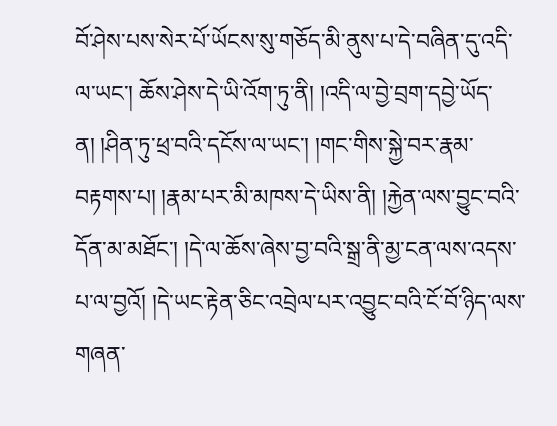བོ་ཤེས་པས་སེར་པོ་ཡོངས་སུ་གཅོད་མི་ནུས་པ་དེ་བཞིན་དུ་འདི་ལ་ཡང་། ཆོས་ཤེས་དེ་ཡི་འོག་ཏུ་ནི། །འདི་ལ་བྱེ་བྲག་དབྱེ་ཡོད་ན། །ཤིན་ཏུ་ཕྲ་བའི་དངོས་ལ་ཡང་། །གང་གིས་སྐྱེ་བར་རྣམ་བརྟགས་པ། །རྣམ་པར་མི་མཁས་དེ་ཡིས་ནི། །རྐྱེན་ལས་བྱུང་བའི་དོན་མ་མཐོང་། །དེ་ལ་ཆོས་ཞེས་བྱ་བའི་སྒྲ་ནི་མྱ་ངན་ལས་འདས་པ་ལ་བྱའོ། །དེ་ཡང་རྟེན་ཅིང་འབྲེལ་པར་འབྱུང་བའི་ངོ་བོ་ཉིད་ལས་གཞན་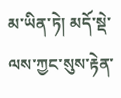མ་ཡིན་ཏེ། མདོ་སྡེ་ལས་ཀྱང་སུས་རྟེན་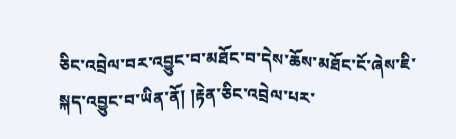ཅིང་འབྲེལ་བར་འབྱུང་བ་མཐོང་བ་དེས་ཆོས་མཐོང་ངོ་ཞེས་ཇི་སྐད་འབྱུང་བ་ཡིན་ནོ། །རྟེན་ཅིང་འབྲེལ་པར་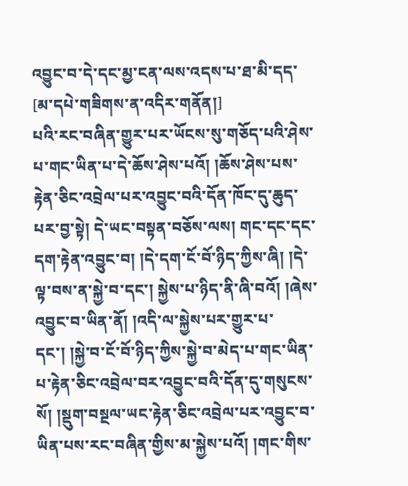འབྱུང་བ་དེ་དང་མྱ་ངན་ལས་འདས་པ་ཐ་མི་དད་
[མ་དཔེ་གཟིགས་ན་འདིར་གནོན།]
པའི་རང་བཞིན་གྱུར་པར་ཡོངས་སུ་གཅོད་པའི་ཤེས་པ་གང་ཡིན་པ་དེ་ཆོས་ཤེས་པའོ། །ཆོས་ཤེས་པས་རྟེན་ཅིང་འབྲེལ་པར་འབྱུང་བའི་དོན་ཁོང་དུ་ཆུད་པར་བྱ་སྟེ། དེ་ཡང་བསྟན་བཅོས་ལས། གང་དང་དང་དག་རྟེན་འབྱུང་བ། །དེ་དག་ངོ་བོ་ཉིད་ཀྱིས་ཞི། །དེ་ལྟ་བས་ན་སྐྱེ་བ་དང་། སྐྱེས་པ་ཉིད་ནི་ཞི་བའོ། །ཞེས་འབྱུང་བ་ཡིན་ནོ། །འདི་ལ་སྐྱེས་པར་གྱུར་པ་དང་། །སྐྱེ་བ་ངོ་བོ་ཉིད་ཀྱིས་སྐྱེ་བ་མེད་པ་གང་ཡིན་པ་རྟེན་ཅིང་འབྲེལ་བར་འབྱུང་བའི་དོན་དུ་གསུངས་སོ། །སྡུག་བསྔལ་ཡང་རྟེན་ཅིང་འབྲེལ་པར་འབྱུང་བ་ཡིན་པས་རང་བཞིན་གྱིས་མ་སྐྱེས་པའོ། །གང་གིས་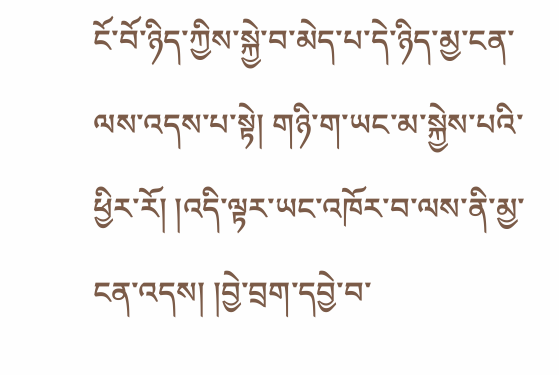ངོ་བོ་ཉིད་ཀྱིས་སྐྱེ་བ་མེད་པ་དེ་ཉིད་མྱ་ངན་ལས་འདས་པ་སྟེ། གཉི་ག་ཡང་མ་སྐྱེས་པའི་ཕྱིར་རོ། །འདི་ལྟར་ཡང་འཁོར་བ་ལས་ནི་མྱ་ངན་འདས། །བྱེ་བྲག་དབྱེ་བ་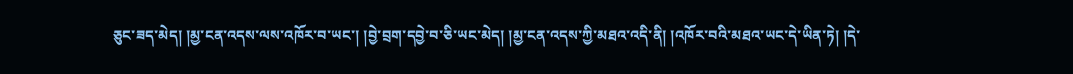ཅུང་ཟད་མེད། །མྱ་ངན་འདས་ལས་འཁོར་བ་ཡང་། །བྱེ་བྲག་དབྱེ་བ་ཅི་ཡང་མེད། །མྱ་ངན་འདས་ཀྱི་མཐའ་འདི་ནི། །འཁོར་བའི་མཐའ་ཡང་དེ་ཡིན་ཏེ། །དེ་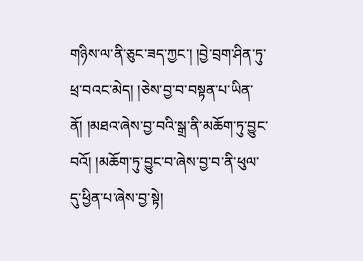གཉིས་ལ་ནི་ཅུང་ཟད་ཀྱང་། །བྱེ་བྲག་ཤིན་ཏུ་ཕྲ་བའང་མེད། །ཅེས་བྱ་བ་བསྟན་པ་ཡིན་ནོ། །མཐའ་ཞེས་བྱ་བའི་སྒྲ་ནི་མཆོག་ཏུ་བྱུང་བའོ། །མཆོག་ཏུ་བྱུང་བ་ཞེས་བྱ་བ་ནི་ཕུལ་དུ་ཕྱིན་པ་ཞེས་བྱ་སྟེ།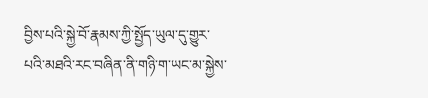བྱིས་པའི་སྐྱེ་བོ་རྣམས་ཀྱི་སྤྱོད་ཡུལ་དུ་གྱུར་པའི་མཐའི་རང་བཞིན་ནི་གཉི་ག་ཡང་མ་སྐྱེས་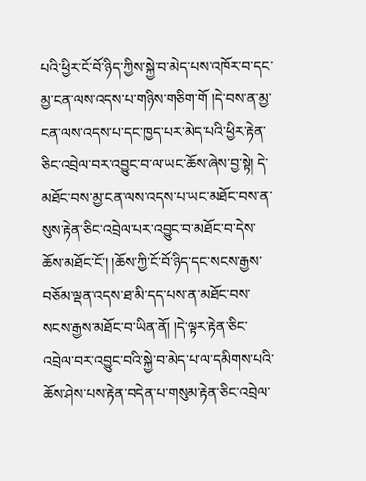པའི་ཕྱིར་ངོ་བོ་ཉིད་ཀྱིས་སྐྱེ་བ་མེད་པས་འཁོར་བ་དང་མྱ་ངན་ལས་འདས་པ་གཉིས་གཅིག་གོ །དེ་བས་ན་མྱ་ངན་ལས་འདས་པ་དང་ཁྱད་པར་མེད་པའི་ཕྱིར་རྟེན་ཅིང་འབྲེལ་བར་འབྱུང་བ་ལ་ཡང་ཆོས་ཞེས་བྱ་སྟེ། དེ་མཐོང་བས་མྱ་ངན་ལས་འདས་པ་ཡང་མཐོང་བས་ན་སུས་རྟེན་ཅིང་འབྲེལ་པར་འབྱུང་བ་མཐོང་བ་དེས་ཆོས་མཐོང་ངོ་། །ཆོས་ཀྱི་ངོ་བོ་ཉིད་དང་སངས་རྒྱས་བཅོམ་ལྡན་འདས་ཐ་མི་དད་པས་ན་མཐོང་བས་སངས་རྒྱས་མཐོང་བ་ཡིན་ནོ། །དེ་ལྟར་རྟེན་ཅིང་འབྲེལ་བར་འབྱུང་བའི་སྐྱེ་བ་མེད་པ་ལ་དམིགས་པའི་ཆོས་ཤེས་པས་རྟེན་བདེན་པ་གསུམ་རྟེན་ཅིང་འབྲེལ་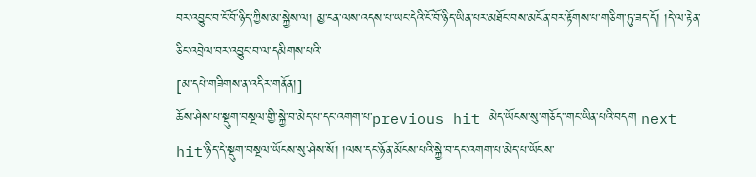བར་འབྱུང་བ་ངོ་བོ་ཉིད་ཀྱིས་མ་སྐྱེས་ལ། མྱ་ངན་ལས་འདས་པ་ཡང་དེའི་ངོ་བོ་ཉིད་ཡིན་པར་མཐོང་བས་མངོན་བར་རྟོགས་པ་གཅིག་ཏུ་ཟད་དོ། །དེ་ལ་རྟེན་ཅིང་འབྲེལ་བར་འབྱུང་བ་ལ་དམིགས་པའི་
[མ་དཔེ་གཟིགས་ན་འདིར་གནོན།]
ཆོས་ཤེས་པ་སྡུག་བསྔལ་གྱི་སྐྱེ་བ་མེད་པ་དང་འགག་པ་previous hit མེད་ཡོངས་སུ་གཅོད་་གང་ཡིན་པའི་བདག next hit་ཉིད་དེ་སྡུག་བསྔལ་ཡོངས་སུ་ཤེས་སོ། །ལས་དང་ཉོན་མོངས་པའི་སྐྱེ་བ་དང་འགག་པ་མེད་པ་ཡོངས་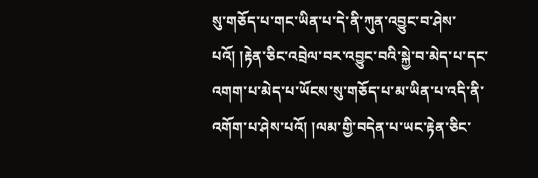སུ་གཅོད་པ་གང་ཡིན་པ་དེ་ནི་ཀུན་འབྱུང་བ་ཤེས་པའོ། །རྟེན་ཅིང་འབྲེལ་བར་འབྱུང་བའི་སྐྱེ་བ་མེད་པ་དང་འགག་པ་མེད་པ་ཡོངས་སུ་གཅོད་པ་མ་ཡིན་པ་འདི་ནི་འགོག་པ་ཤེས་པའོ། །ལམ་གྱི་བདེན་པ་ཡང་རྟེན་ཅིང་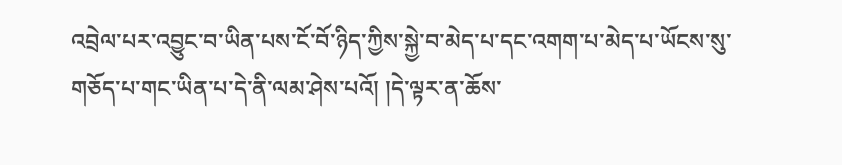འབྲེལ་པར་འབྱུང་བ་ཡིན་པས་ངོ་བོ་ཉིད་ཀྱིས་སྐྱེ་བ་མེད་པ་དང་འགག་པ་མེད་པ་ཡོངས་སུ་གཅོད་པ་གང་ཡིན་པ་དེ་ནི་ལམ་ཤེས་པའོ། །དེ་ལྟར་ན་ཆོས་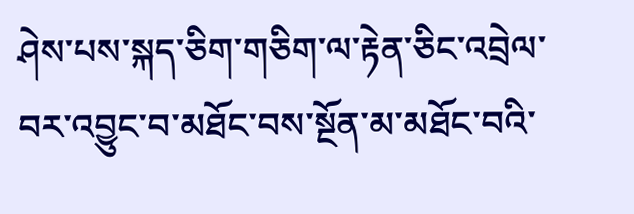ཤེས་པས་སྐད་ཅིག་གཅིག་ལ་རྟེན་ཅིང་འབྲེལ་བར་འབྱུང་བ་མཐོང་བས་སྔོན་མ་མཐོང་བའི་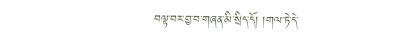བལྟ་བར་བྱ་བ་གཞན་མི་སྲིད་དོ། །གལ་ཏེ་དེ་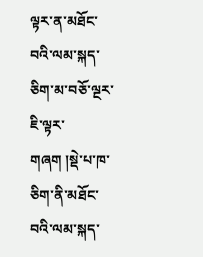ལྟར་ན་མཐོང་བའི་ལམ་སྐད་ཅིག་མ་བཅོ་ལྔར་ཇི་ལྟར་གཞག །སྡེ་པ་ཁ་ཅིག་ནི་མཐོང་བའི་ལམ་སྐད་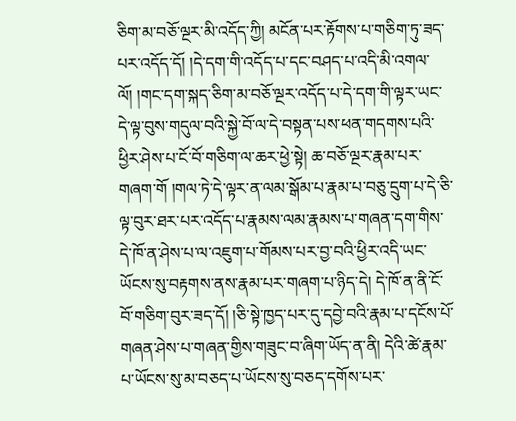ཅིག་མ་བཅོ་ལྔར་མི་འདོད་ཀྱི། མངོན་པར་རྟོགས་པ་གཅིག་ཏུ་ཟད་པར་འདོད་དོ། །དེ་དག་གི་འདོད་པ་དང་བཤད་པ་འདི་མི་འགལ་ལོ། །གང་དག་སྐད་ཅིག་མ་བཅོ་ལྔར་འདོད་པ་དེ་དག་གི་ལྟར་ཡང་དེ་ལྟ་བུས་གདུལ་བའི་སྐྱེ་བོ་ལ་དེ་བསྟན་པས་ཕན་གདགས་པའི་ཕྱིར་ཤེས་པ་ངོ་བོ་གཅིག་ལ་ཆར་ཕྱེ་སྟེ། ཆ་བཅོ་ལྔར་རྣམ་པར་གཞག་གོ །གལ་ཏེ་དེ་ལྟར་ན་ལམ་སྒོམ་པ་རྣམ་པ་བཅུ་དྲུག་པ་དེ་ཅི་ལྟ་བུར་ཐར་པར་འདོད་པ་རྣམས་ལམ་རྣམས་པ་གཞན་དག་གིས་དེ་ཁོ་ན་ཤེས་པ་ལ་འཇུག་པ་གོམས་པར་བྱ་བའི་ཕྱིར་འདི་ཡང་ཡོངས་སུ་བརྟགས་ནས་རྣམ་པར་གཞག་པ་ཉིད་དེ། དེ་ཁོ་ན་ནི་ངོ་བོ་གཅིག་བུར་ཟད་དོ། །ཅི་སྟེ་ཁྱད་པར་དུ་དབྱེ་བའི་རྣམ་པ་དངོས་པོ་གཞན་ཤེས་པ་གཞན་གྱིས་གཟུང་བ་ཞིག་ཡོད་ན་ནི། དེའི་ཚེ་རྣམ་པ་ཡོངས་སུ་མ་བཅད་པ་ཡོངས་སུ་བཅད་དགོས་པར་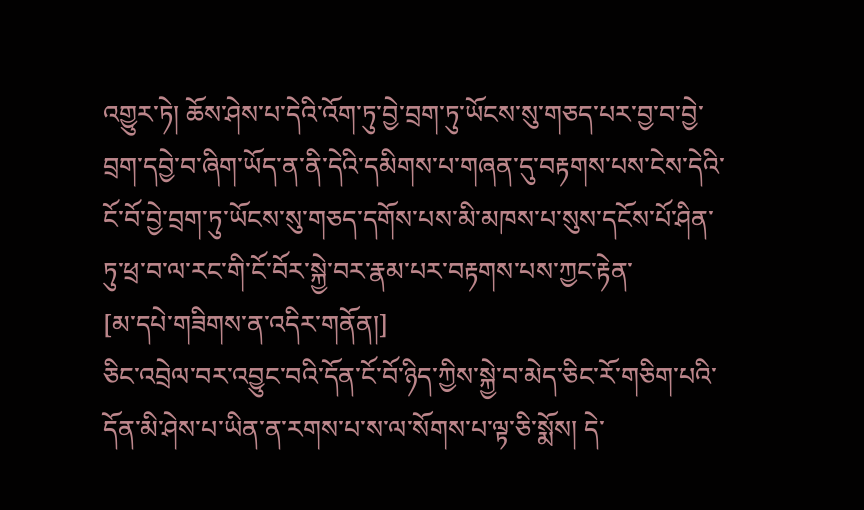འགྱུར་ཏེ། ཆོས་ཤེས་པ་དེའི་འོག་ཏུ་བྱེ་བྲག་ཏུ་ཡོངས་སུ་གཅད་པར་བྱ་བ་བྱེ་བྲག་དབྱེ་བ་ཞིག་ཡོད་ན་ནི་དེའི་དམིགས་པ་གཞན་དུ་བརྟགས་པས་ངེས་དེའི་ངོ་བོ་བྱེ་བྲག་ཏུ་ཡོངས་སུ་གཅད་དགོས་པས་མི་མཁས་པ་སུས་དངོས་པོ་ཤིན་ཏུ་ཕྲ་བ་ལ་རང་གི་ངོ་བོར་སྐྱེ་བར་རྣམ་པར་བརྟགས་པས་ཀྱང་རྟེན་
[མ་དཔེ་གཟིགས་ན་འདིར་གནོན།]
ཅིང་འབྲེལ་བར་འབྱུང་བའི་དོན་ངོ་བོ་ཉིད་ཀྱིས་སྐྱེ་བ་མེད་ཅིང་རོ་གཅིག་པའི་དོན་མི་ཤེས་པ་ཡིན་ན་རགས་པ་ས་ལ་སོགས་པ་ལྟ་ཅི་སྨོས། དེ་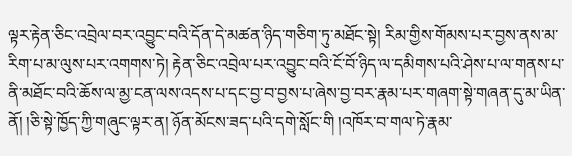ལྟར་རྟེན་ཅིང་འབྲེལ་བར་འབྱུང་བའི་དོན་དེ་མཚན་ཉིད་གཅིག་ཏུ་མཐོང་སྟེ། རིམ་གྱིས་གོམས་པར་བྱས་ནས་མ་རིག་པ་མ་ལུས་པར་འགགས་ཏེ། རྟེན་ཅིང་འབྲེལ་པར་འབྱུང་བའི་ངོ་བོ་ཉིད་ལ་དམིགས་པའི་ཤེས་པ་ལ་གནས་པ་ནི་མཐོང་བའི་ཆོས་ལ་མྱ་ངན་ལས་འདས་པ་དང་བྱ་བ་བྱས་པ་ཞེས་བྱ་བར་རྣམ་པར་གཞག་སྟེ་གཞན་དུ་མ་ཡིན་ནོ། །ཅི་སྟེ་ཁྱོད་ཀྱི་གཞུང་ལྟར་ན། ཉོན་མོངས་ཟད་པའི་དགེ་སློང་གི །འཁོར་བ་གལ་ཏེ་རྣམ་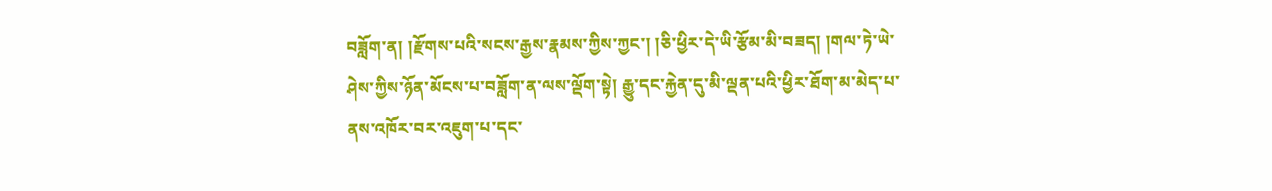བཟློག་ན། །རྫོགས་པའི་སངས་རྒྱས་རྣམས་ཀྱིས་ཀྱང་། །ཅི་ཕྱིར་དེ་ཡི་རྩོམ་མི་བཟད། །གལ་ཏེ་ཡེ་ཤེས་ཀྱིས་ཉོན་མོངས་པ་བཟློག་ན་ལས་ལྡོག་སྟེ། རྒྱུ་དང་རྐྱེན་དུ་མི་ལྡན་པའི་ཕྱིར་ཐོག་མ་མེད་པ་ནས་འཁོར་བར་འཇུག་པ་དང་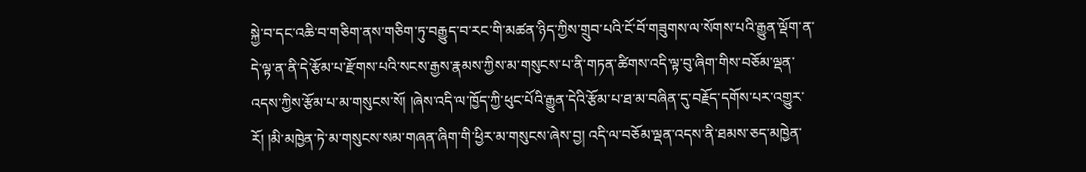སྐྱེ་བ་དང་འཆི་བ་གཅིག་ནས་གཅིག་ཏུ་བརྒྱུད་བ་རང་གི་མཚན་ཉིད་ཀྱིས་གྲུབ་པའི་ངོ་བོ་གཟུགས་ལ་སོགས་པའི་རྒྱུན་ལྡོག་ན་དེ་ལྟ་ན་ནི་དེ་རྩོམ་པ་རྫོགས་པའི་སངས་རྒྱས་རྣམས་ཀྱིས་མ་གསུངས་པ་ནི་གཏན་ཚིགས་འདི་ལྟ་བུ་ཞིག་གིས་བཅོམ་ལྡན་འདས་ཀྱིས་རྩོམ་པ་མ་གསུངས་སོ། །ཞེས་འདི་ལ་ཁྱོད་ཀྱི་ཕུང་པོའི་རྒྱུན་དེའི་རྩོམ་པ་ཐ་མ་བཞིན་དུ་བརྗོད་དགོས་པར་འགྱུར་རོ། །མི་མཁྱེན་ཏེ་མ་གསུངས་སམ་གཞན་ཞིག་གི་ཕྱིར་མ་གསུངས་ཞེས་བྱ། འདི་ལ་བཅོམ་ལྡན་འདས་ནི་ཐམས་ཅད་མཁྱེན་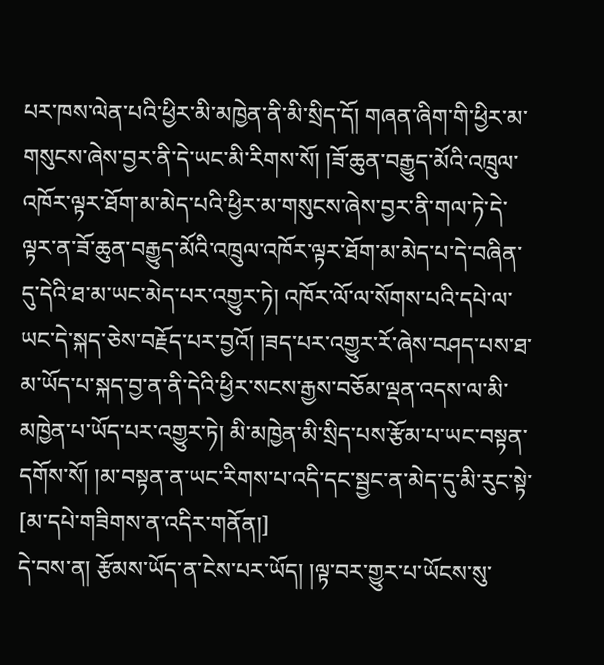པར་ཁས་ལེན་པའི་ཕྱིར་མི་མཁྱེན་ནི་མི་སྲིད་དོ། གཞན་ཞིག་གི་ཕྱིར་མ་གསུངས་ཞེས་བྱར་ནི་དེ་ཡང་མི་རིགས་སོ། །ཟོ་ཆུན་བརྒྱུད་མོའི་འཁྲུལ་འཁོར་ལྟར་ཐོག་མ་མེད་པའི་ཕྱིར་མ་གསུངས་ཞེས་བྱར་ནི་གལ་ཏེ་དེ་ལྟར་ན་ཟོ་ཆུན་བརྒྱུད་མོའི་འཁྲུལ་འཁོར་ལྟར་ཐོག་མ་མེད་པ་དེ་བཞིན་དུ་དེའི་ཐ་མ་ཡང་མེད་པར་འགྱུར་ཏེ། འཁོར་ལོ་ལ་སོགས་པའི་དཔེ་ལ་ཡང་དེ་སྐད་ཅེས་བརྗོད་པར་བྱའོ། །ཟད་པར་འགྱུར་རོ་ཞེས་བཤད་པས་ཐ་མ་ཡོད་པ་སྐད་བྱ་ན་ནི་དེའི་ཕྱིར་སངས་རྒྱས་བཅོམ་ལྡན་འདས་ལ་མི་མཁྱེན་པ་ཡོད་པར་འགྱུར་ཏེ། མི་མཁྱེན་མི་སྲིད་པས་རྩོམ་པ་ཡང་བསྟན་དགོས་སོ། །མ་བསྟན་ན་ཡང་རིགས་པ་འདི་དང་སྦྱང་ན་མེད་དུ་མི་རུང་སྟེ་
[མ་དཔེ་གཟིགས་ན་འདིར་གནོན།]
དེ་བས་ན། རྩོམས་ཡོད་ན་ངེས་པར་ཡོད། །ལྟ་བར་གྱུར་པ་ཡོངས་སུ་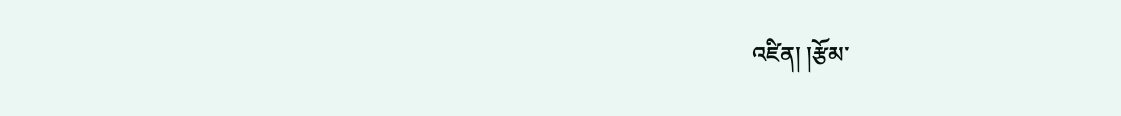འཛིན། །རྩོམ་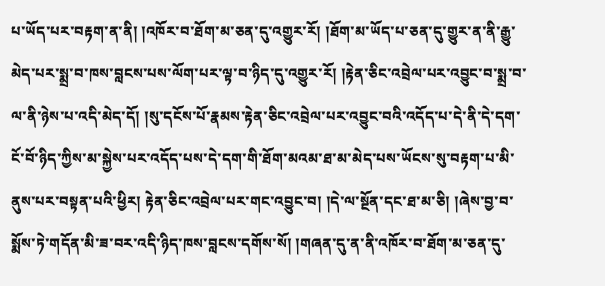པ་ཡོད་པར་བརྟག་ན་ནི། །འཁོར་བ་ཐོག་མ་ཅན་དུ་འགྱུར་རོ། །ཐོག་མ་ཡོད་པ་ཅན་དུ་གྱུར་ན་ནི་རྒྱུ་མེད་པར་སྨྲ་བ་ཁས་བླངས་པས་ལོག་པར་ལྟ་བ་ཉིད་དུ་འགྱུར་རོ། །རྟེན་ཅིང་འབྲེལ་པར་འབྱུང་བ་སྨྲ་བ་ལ་ནི་ཉེས་པ་འདི་མེད་དོ། །སུ་དངོས་པོ་རྣམས་རྟེན་ཅིང་འབྲེལ་པར་འབྱུང་བའི་འདོད་པ་དེ་ནི་དེ་དག་ངོ་བོ་ཉིད་ཀྱིས་མ་སྐྱེས་པར་འདོད་པས་དེ་དག་གི་ཐོག་མའམ་ཐ་མ་མེད་པས་ཡོངས་སུ་བརྟག་པ་མི་ནུས་པར་བསྟན་པའི་ཕྱིར། རྟེན་ཅིང་འབྲེལ་པར་གང་འབྱུང་བ། །དེ་ལ་སྔོན་དང་ཐ་མ་ཅི། །ཞེས་བྱ་བ་སྨོས་ཏེ་གདོན་མི་ཟ་བར་འདི་ཉིད་ཁས་བླངས་དགོས་སོ། །གཞན་དུ་ན་ནི་འཁོར་བ་ཐོག་མ་ཅན་དུ་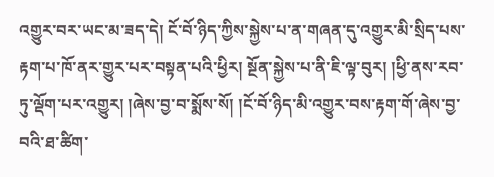འགྱུར་བར་ཡང་མ་ཟད་དེ། ངོ་བོ་ཉིད་ཀྱིས་སྐྱེས་པ་ན་གཞན་དུ་འགྱུར་མི་སྲིད་པས་རྟག་པ་ཁོ་ནར་གྱུར་པར་བསྟན་པའི་ཕྱིར། སྔོན་སྐྱེས་པ་ནི་ཇི་ལྟ་བུར། །ཕྱི་ནས་རབ་ཏུ་ལྡོག་པར་འགྱུར། །ཞེས་བྱ་བ་སྨོས་སོ། །ངོ་བོ་ཉིད་མི་འགྱུར་བས་རྟག་གོ་ཞེས་བྱ་བའི་ཐ་ཚིག་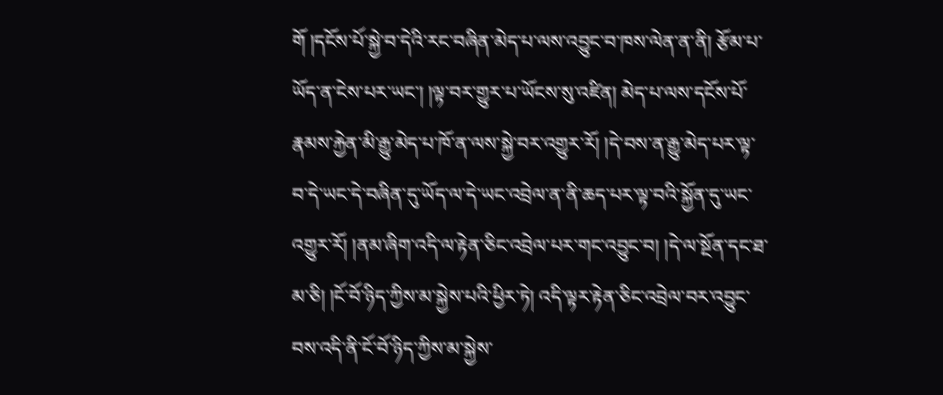གོ །དངོས་པོ་སྐྱེ་བ་དེའི་རང་བཞིན་མེད་པ་ལས་འབྱུང་བ་ཁས་ལེན་ན་ནི། རྩོམ་པ་ཡོད་ན་ངེས་པར་ཡང་། །ལྟ་བར་གྱུར་པ་ཡོངས་སུ་འཛིན། མེད་པ་ལས་དངོས་པོ་རྣམས་རྐྱེན་མི་རྒྱུ་མེད་པ་ཁོ་ན་ལས་སྐྱེ་བར་འགྱུར་རོ། །དེ་བས་ན་རྒྱུ་མེད་པར་ལྟ་བ་དེ་ཡང་དེ་བཞིན་དུ་ཡོད་ལ་དེ་ཡང་འབྲེལ་ན་ནི་ཆད་པར་ལྟ་བའི་སྐྱོན་དུ་ཡང་འགྱུར་རོ། །ནམ་ཞིག་འདི་ལ་རྟེན་ཅིང་འབྲེལ་པར་གང་འབྱུང་བ། །དེ་ལ་སྔོན་དང་ཐ་མ་ཅི། །ངོ་བོ་ཉིད་ཀྱིས་མ་སྐྱེས་པའི་ཕྱིར་ཏེ། འདི་ལྟར་རྟེན་ཅིང་འབྲེལ་བར་འབྱུང་བས་འདི་ནི་ངོ་བོ་ཉིད་ཀྱིས་མ་སྐྱེས་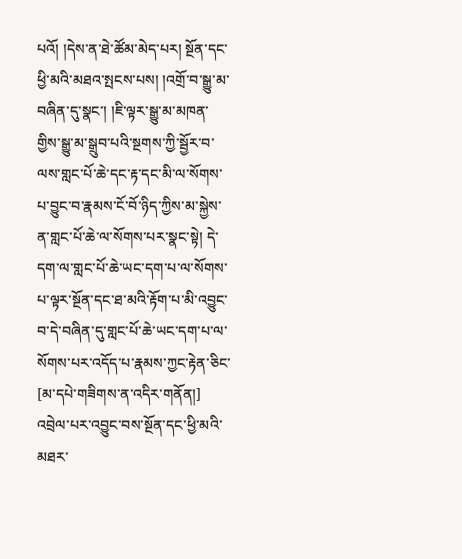པའོ། །དེས་ན་ཐེ་ཚོམ་མེད་པར། སྔོན་དང་ཕྱི་མའི་མཐའ་སྤངས་པས། །འགྲོ་བ་སྒྱུ་མ་བཞིན་དུ་སྣང་། །ཇི་ལྟར་སྒྱུ་མ་མཁན་གྱིས་སྒྱུ་མ་སྒྲུབ་པའི་སྔགས་ཀྱི་སྦྱོར་བ་ལས་གླང་པོ་ཆེ་དང་རྟ་དང་མི་ལ་སོགས་པ་བྱུང་བ་རྣམས་ངོ་བོ་ཉིད་ཀྱིས་མ་སྐྱེས་ན་གླང་པོ་ཆེ་ལ་སོགས་པར་སྣང་སྟེ། དེ་དག་ལ་གླང་པོ་ཆེ་ཡང་དག་པ་ལ་སོགས་པ་ལྟར་སྔོན་དང་ཐ་མའི་རྟོག་པ་མི་འབྱུང་བ་དེ་བཞིན་དུ་གླང་པོ་ཆེ་ཡང་དག་པ་ལ་སོགས་པར་འདོད་པ་རྣམས་ཀྱང་རྟེན་ཅིང་
[མ་དཔེ་གཟིགས་ན་འདིར་གནོན།]
འབྲེལ་པར་འབྱུང་བས་སྔོན་དང་ཕྱི་མའི་མཐར་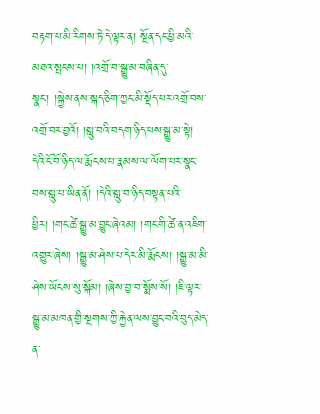བརྟག་པ་མི་རིགས་ཏེ་དེ་ལྟར་ན། སྔོན་དང་ཕྱི་མའི་མཐའ་སྤངས་པ། །འགྲོ་བ་སྒྱུ་མ་བཞིན་དུ་སྣང་། །སྐྱེས་ནས་སྐད་ཅིག་ཀྱང་མི་སྡོད་པར་འགྲོ་བས་འགྲོ་བར་བྱའོ། །སླུ་བའི་བདག་ཉིད་པས་སྒྱུ་མ་སྟེ། དེའི་ངོ་བོ་ཉིད་ལ་རྨོངས་པ་རྣམས་ལ་ལོག་པར་སྣང་བས་སླུ་པ་ཡིན་ནོ། །དེའི་སླུ་བ་ཉིད་བསྟན་པའི་ཕྱིར། །གང་ཚེ་སྒྱུ་མ་བྱུང་ཞེའམ། །གང་གི་ཚེ་ན་འཇིག་འགྱུར་ཞེས། །སྒྱུ་མ་ཤེས་པ་དེར་མི་རྨོངས། །སྒྱུ་མ་མི་ཤེས་ཡོངས་སུ་སྐོམ། །ཞེས་བྱ་བ་སྨོས་སོ། །ཇི་ལྟར་སྒྱུ་མ་མཁན་གྱི་སྔགས་ཀྱི་རྐྱེན་ལས་བྱུང་བའི་བུད་མེད་ན་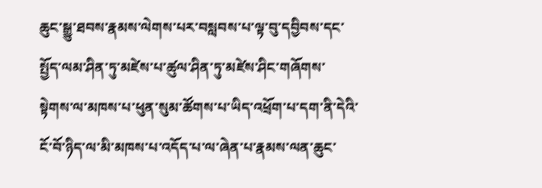ཆུང་སྒྱུ་ཐབས་རྣམས་ལེགས་པར་བསླབས་པ་ལྟ་བུ་དབྱིབས་དང་སྤྱོད་ལམ་ཤིན་ཏུ་མཛེས་པ་ཚུལ་ཤིན་ཏུ་མཛེས་ཤིང་གཞོགས་སྟེགས་ལ་མཁས་པ་ཕུན་སུམ་ཚོགས་པ་ཡིད་འཕྲོག་པ་དག་ནི་དེའི་ངོ་བོ་ཉིད་ལ་མི་མཁས་པ་འདོད་པ་ལ་ཞེན་པ་རྣམས་ལན་ཆུང་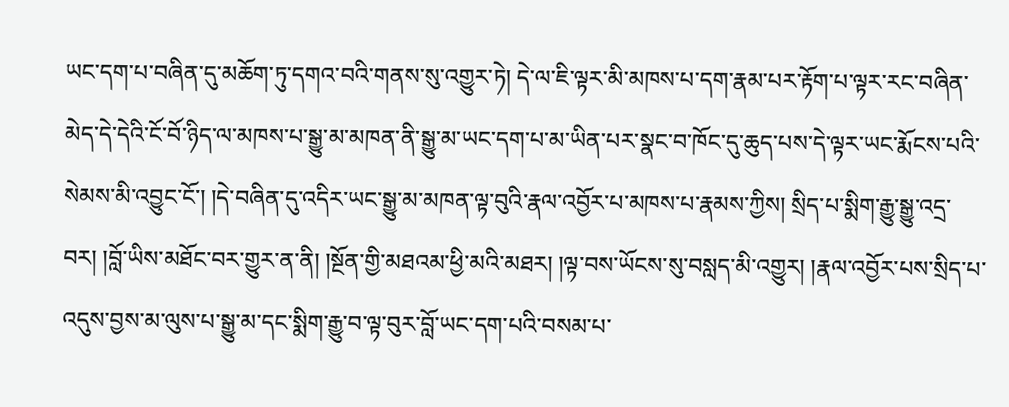ཡང་དག་པ་བཞིན་དུ་མཆོག་ཏུ་དགའ་བའི་གནས་སུ་འགྱུར་ཏེ། དེ་ལ་ཇི་ལྟར་མི་མཁས་པ་དག་རྣམ་པར་རྟོག་པ་ལྟར་རང་བཞིན་མེད་དེ་དེའི་ངོ་བོ་ཉིད་ལ་མཁས་པ་སྒྱུ་མ་མཁན་ནི་སྒྱུ་མ་ཡང་དག་པ་མ་ཡིན་པར་སྣང་བ་ཁོང་དུ་ཆུད་པས་དེ་ལྟར་ཡང་རྨོངས་པའི་སེམས་མི་འབྱུང་ངོ་། །དེ་བཞིན་དུ་འདིར་ཡང་སྒྱུ་མ་མཁན་ལྟ་བུའི་རྣལ་འབྱོར་པ་མཁས་པ་རྣམས་ཀྱིས། སྲིད་པ་སྨིག་རྒྱུ་སྒྱུ་འདྲ་བར། །བློ་ཡིས་མཐོང་བར་གྱུར་ན་ནི། །སྔོན་གྱི་མཐའམ་ཕྱི་མའི་མཐར། །ལྟ་བས་ཡོངས་སུ་བསླད་མི་འགྱུར། །རྣལ་འབྱོར་པས་སྲིད་པ་འདུས་བྱས་མ་ལུས་པ་སྒྱུ་མ་དང་སྨིག་རྒྱུ་བ་ལྟ་བུར་བློ་ཡང་དག་པའི་བསམ་པ་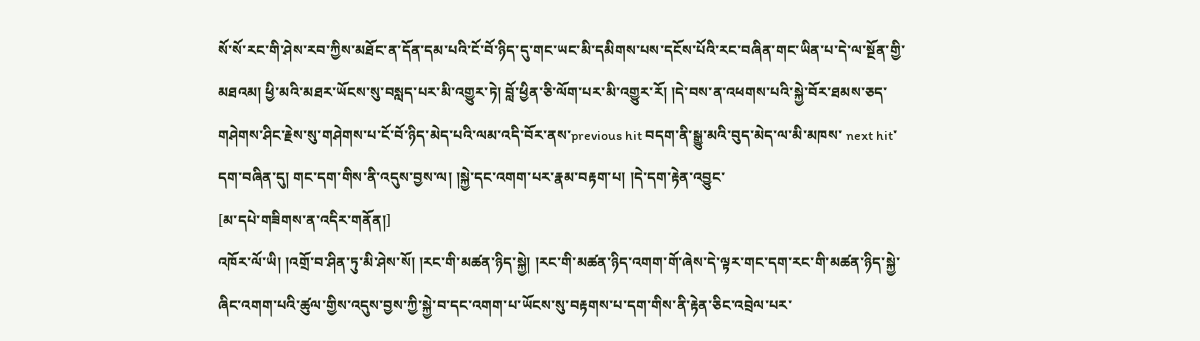སོ་སོ་རང་གི་ཤེས་རབ་ཀྱིས་མཐོང་ན་དོན་དམ་པའི་ངོ་བོ་ཉིད་དུ་གང་ཡང་མི་དམིགས་པས་དངོས་པོའི་རང་བཞིན་གང་ཡིན་པ་དེ་ལ་སྔོན་གྱི་མཐའམ། ཕྱི་མའི་མཐར་ཡོངས་སུ་བསླད་པར་མི་འགྱུར་ཏེ། བློ་ཕྱིན་ཅི་ལོག་པར་མི་འགྱུར་རོ། །དེ་བས་ན་འཕགས་པའི་སྐྱེ་བོར་ཐམས་ཅད་གཤེགས་ཤིང་རྗེས་སུ་གཤེགས་པ་ངོ་བོ་ཉིད་མེད་པའི་ལམ་འདི་བོར་ནས་previous hit བདག་ནི་སྒྱུ་མའི་བུད་མེད་ལ་མི་མཁས་ next hit་དག་བཞིན་དུ། གང་དག་གིས་ནི་འདུས་བྱས་ལ། །སྐྱེ་དང་འགག་པར་རྣམ་བརྟག་པ། །དེ་དག་རྟེན་འབྱུང་
[མ་དཔེ་གཟིགས་ན་འདིར་གནོན།]
འཁོར་ལོ་ཡི། །འགྲོ་བ་ཤིན་ཏུ་མི་ཤེས་སོ། །རང་གི་མཚན་ཉིད་སྐྱེ། །རང་གི་མཚན་ཉིད་འགག་གོ་ཞེས་དེ་ལྟར་གང་དག་རང་གི་མཚན་ཉིད་སྐྱེ་ཞིང་འགག་པའི་ཚུལ་གྱིས་འདུས་བྱས་ཀྱི་སྐྱེ་བ་དང་འགག་པ་ཡོངས་སུ་བརྟགས་པ་དག་གིས་ནི་རྟེན་ཅིང་འབྲེལ་པར་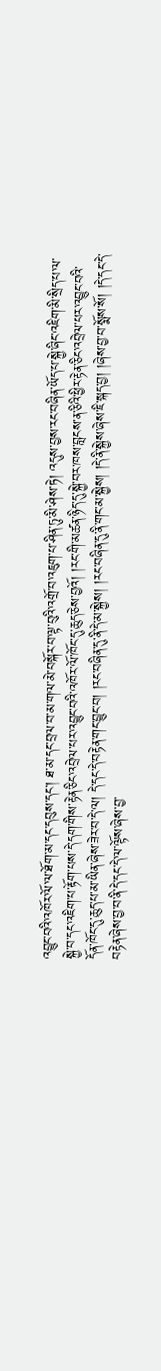འབྱུང་བའི་འཁོར་ལོ་ལ་ཐོག་མ་དང་དབུས་དང་། ཐ་མ་དང་བྲལ་བ་མ་གལ་མེ་བསྐོར་བ་ལྟ་བུའི་འགྲོ་བ་འཇུག་པ་ཤིན་ཏུ་མི་ཤེས་ཏེ། འདུས་བྱས་རང་བཞིན་ཡོད་པ་སྐྱེ་ཞིང་འཇིག་མི་སྲིད་པ་ལ་སྐྱེ་བ་དང་འཇིག་པ་རྟོག་པས་དེ་དག་གིས་རྟེན་ཅིང་འབྲེལ་པར་འབྱུང་བའི་འཁོར་ལོ་ཁོང་དུ་ཆུད་ཅེས་བྱའོ། །རང་གི་མཚན་ཉིད་དུ་སྐྱེ་བར་ཁས་བླངས་ན་ཅིའི་ཕྱིར་རྟེན་ཅིང་འབྲེལ་པར་འབྱུང་བའི་དོན་ཁོང་དུ་ཆུད་པ་མ་ཡིན་ཞེས་ཟེར་བ་དེ་ལ། དེ་དང་དེ་བརྟེན་གང་བྱུང་བ། །རང་བཞིན་དུ་ནི་དེ་མ་སྐྱེས། །རང་བཞིན་དུ་ནི་གང་མ་སྐྱེས། །དེ་ནི་སྐྱེས་ཞེས་ཇི་སྐད་བྱ། །ཞེས་བྱ་བ་སྨོས་སོ། །དེ་དང་དེ་བརྟེན་ཞེས་བྱ་བ་ནི་དེ་དང་དེ་ལ་ལྟོས་ཞེས་བྱ་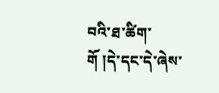བའི་ཐ་ཚིག་གོ །དེ་དང་དེ་ཞེས་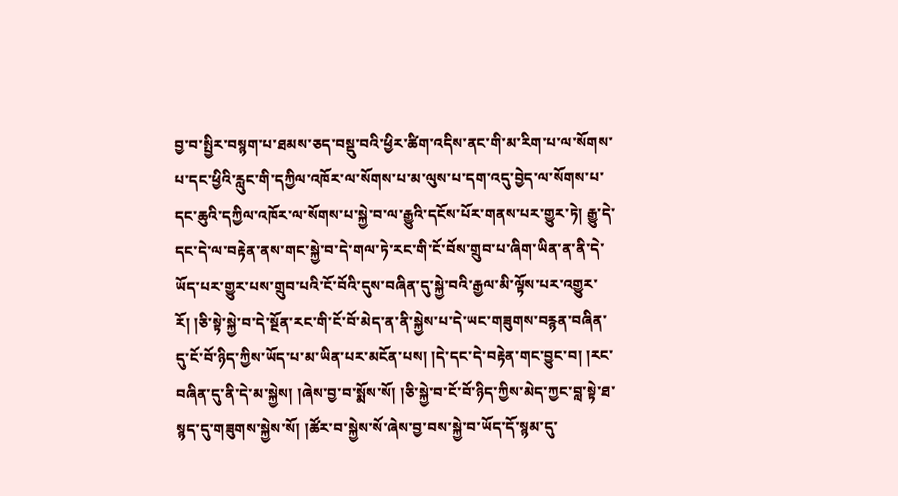བྱ་བ་སྤྱིར་བསྙག་པ་ཐམས་ཅད་བསྡུ་བའི་ཕྱིར་ཚིག་འདིས་ནང་གི་མ་རིག་པ་ལ་སོགས་པ་དང་ཕྱིའི་རླུང་གི་དཀྱིལ་འཁོར་ལ་སོགས་པ་མ་ལུས་པ་དག་འདུ་བྱེད་ལ་སོགས་པ་དང་ཆུའི་དཀྱིལ་འཁོར་ལ་སོགས་པ་སྐྱེ་བ་ལ་རྒྱུའི་དངོས་པོར་གནས་པར་གྱུར་ཏེ། རྒྱུ་དེ་དང་དེ་ལ་བརྟེན་ནས་གང་སྐྱེ་བ་དེ་གལ་ཏེ་རང་གི་ངོ་བོས་གྲུབ་པ་ཞིག་ཡིན་ན་ནི་དེ་ཡོད་པར་གྱུར་པས་གྲུབ་པའི་ངོ་བོའི་དུས་བཞིན་དུ་སྐྱེ་བའི་རྒྱལ་མི་ལྟོས་པར་འགྱུར་རོ། །ཅི་སྟེ་སྐྱེ་བ་དེ་སྔོན་རང་གི་ངོ་བོ་མེད་ན་ནི་སྐྱེས་པ་དེ་ཡང་གཟུགས་བརྙན་བཞིན་དུ་ངོ་བོ་ཉིད་ཀྱིས་ཡོད་པ་མ་ཡིན་པར་མངོན་པས། །དེ་དང་དེ་བརྟེན་གང་བྱུང་བ། །རང་བཞིན་དུ་ནི་དེ་མ་སྐྱེས། །ཞེས་བྱ་བ་སྨོས་སོ། །ཅི་སྐྱེ་བ་ངོ་བོ་ཉིད་ཀྱིས་མེད་ཀྱང་བླ་སྟེ་ཐ་སྙད་དུ་གཟུགས་སྐྱེས་སོ། །ཚོར་བ་སྐྱེས་སོ་ཞེས་བྱ་བས་སྐྱེ་བ་ཡོད་དོ་སྙམ་དུ་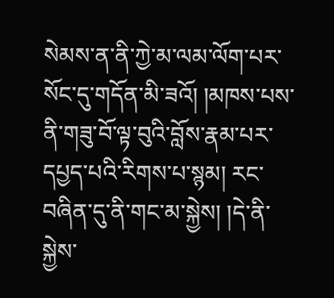སེམས་ན་ནི་ཀྱེ་མ་ལམ་ལོག་པར་སོང་དུ་གདོན་མི་ཟའོ། །མཁས་པས་ནི་གཟུ་བོ་ལྟ་བུའི་བློས་རྣམ་པར་དཔྱད་པའི་རིགས་པ་སྙམ། རང་བཞིན་དུ་ནི་གང་མ་སྐྱེས། །དེ་ནི་སྐྱེས་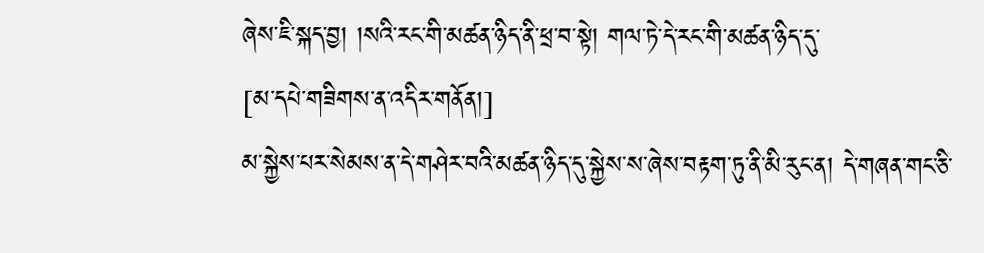ཞེས་ཇི་སྐད་བྱ། །སའི་རང་གི་མཚན་ཉིད་ནི་ཕྲ་བ་སྟེ། གལ་ཏེ་དེ་རང་གི་མཚན་ཉིད་དུ་
[མ་དཔེ་གཟིགས་ན་འདིར་གནོན།]
མ་སྐྱེས་པར་སེམས་ན་དེ་གཤེར་བའི་མཚན་ཉིད་དུ་སྐྱེས་ས་ཞེས་བརྟག་ཏུ་ནི་མི་རུང་ན། དེ་གཞན་གང་ཅི་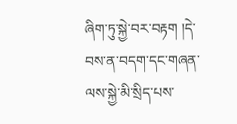ཞིག་ཏུ་སྐྱེ་བར་བརྟག །དེ་བས་ན་བདག་དང་གཞན་ལས་སྐྱེ་མི་སྲིད་པས་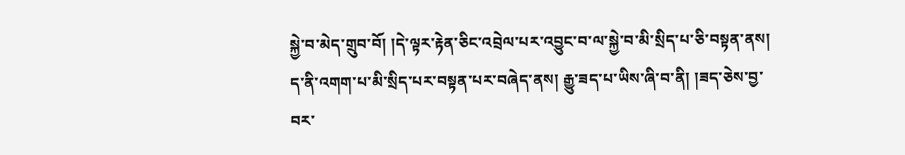སྐྱེ་བ་མེད་གྲུབ་བོ། །དེ་ལྟར་རྟེན་ཅིང་འབྲེལ་པར་འབྱུང་བ་ལ་སྐྱེ་བ་མི་སྲིད་པ་ཅི་བསྟན་ནས། ད་ནི་འགག་པ་མི་སྲིད་པར་བསྟན་པར་བཞེད་ནས། རྒྱུ་ཟད་པ་ཡིས་ཞི་བ་ནི། །ཟད་ཅེས་བྱ་བར་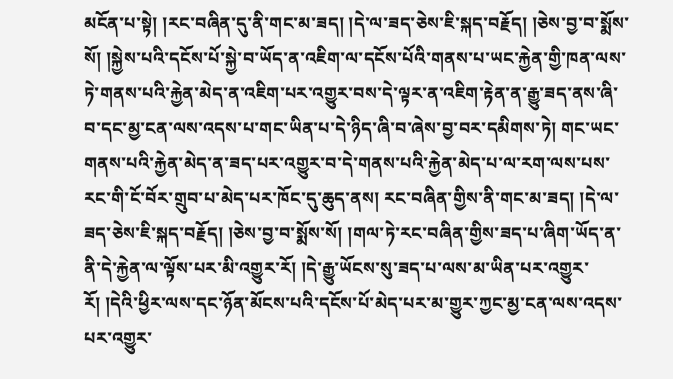མངོན་པ་སྟེ། །རང་བཞིན་དུ་ནི་གང་མ་ཟད། །དེ་ལ་ཟད་ཅེས་ཇི་སྐད་བརྗོད། །ཅེས་བྱ་བ་སྨོས་སོ། །སྐྱེས་པའི་དངོས་པོ་སྐྱེ་བ་ཡོད་ན་འཇིག་ལ་དངོས་པོའི་གནས་པ་ཡང་རྐྱེན་གྱི་ཁན་ལས་ཏེ་གནས་པའི་རྐྱེན་མེད་ན་འཇིག་པར་འགྱུར་བས་དེ་ལྟར་ན་འཇིག་རྟེན་ན་རྒྱུ་ཟད་ནས་ཞི་བ་དང་མྱ་ངན་ལས་འདས་པ་གང་ཡིན་པ་དེ་ཉིད་ཞི་བ་ཞེས་བྱ་བར་དམིགས་ཏེ། གང་ཡང་གནས་པའི་རྐྱེན་མེད་ན་ཟད་པར་འགྱུར་བ་དེ་གནས་པའི་རྐྱེན་མེད་པ་ལ་རག་ལས་པས་རང་གི་ངོ་བོར་གྲུབ་པ་མེད་པར་ཁོང་དུ་ཆུད་ནས། རང་བཞིན་གྱིས་ནི་གང་མ་ཟད། །དེ་ལ་ཟད་ཅེས་ཇི་སྐད་བརྗོད། །ཅེས་བྱ་བ་སྨོས་སོ། །གལ་ཏེ་རང་བཞིན་གྱིས་ཟད་པ་ཞིག་ཡོད་ན་ནི་དེ་རྐྱེན་ལ་ལྟོས་པར་མི་འགྱུར་རོ། །དེ་རྒྱུ་ཡོངས་སུ་ཟད་པ་ལས་མ་ཡིན་པར་འགྱུར་རོ། །དེའི་ཕྱིར་ལས་དང་ཉོན་མོངས་པའི་དངོས་པོ་མེད་པར་མ་གྱུར་ཀྱང་མྱ་ངན་ལས་འདས་པར་འགྱུར་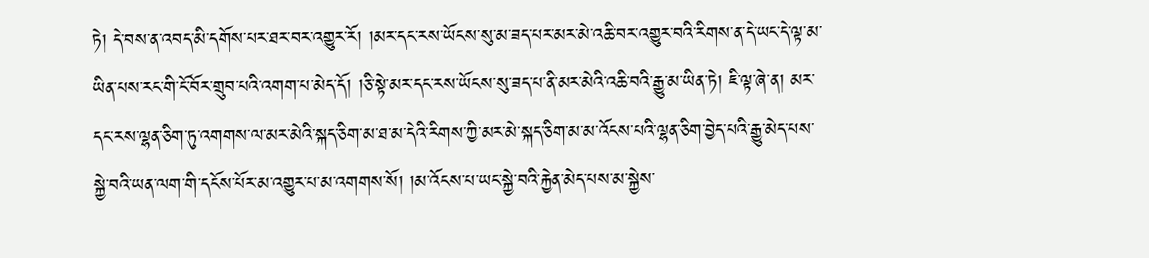ཏེ། དེ་བས་ན་འབད་མི་དགོས་པར་ཐར་བར་འགྱུར་རོ། །མར་དང་རས་ཡོངས་སུ་མ་ཟད་པར་མར་མེ་འཆི་བར་འགྱུར་བའི་རིགས་ན་དེ་ཡང་དེ་ལྟ་མ་ཡིན་པས་རང་གི་ངོ་བོར་གྲུབ་པའི་འགག་པ་མེད་དོ། །ཅི་སྟེ་མར་དང་རས་ཡོངས་སུ་ཟད་པ་ནི་མར་མེའི་འཆི་བའི་རྒྱུ་མ་ཡིན་ཏེ། ཇི་ལྟ་ཞེ་ན། མར་དང་རས་ལྷན་ཅིག་ཏུ་འགགས་ལ་མར་མེའི་སྐད་ཅིག་མ་ཐ་མ་དེའི་རིགས་ཀྱི་མར་མེ་སྐད་ཅིག་མ་མ་འོངས་པའི་ལྷན་ཅིག་བྱེད་པའི་རྒྱུ་མེད་པས་སྐྱེ་བའི་ཡན་ལག་གི་དངོས་པོར་མ་འགྱུར་པ་མ་འགགས་སོ། །མ་འོངས་པ་ཡང་སྐྱེ་བའི་རྐྱེན་མེད་པས་མ་སྐྱེས་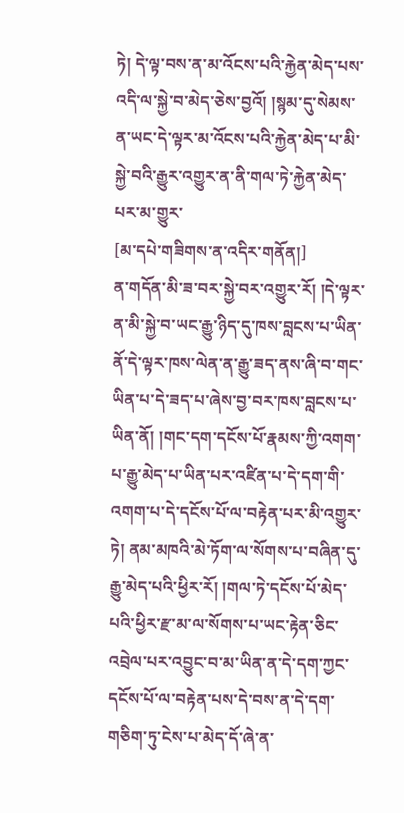ཏེ། དེ་ལྟ་བས་ན་མ་འོངས་པའི་རྐྱེན་མེད་པས་འདི་ལ་སྐྱེ་བ་མེད་ཅེས་བྱའོ། །སྙམ་དུ་སེམས་ན་ཡང་དེ་ལྟར་མ་འོངས་པའི་རྐྱེན་མེད་པ་མི་སྐྱེ་བའི་རྒྱུར་འགྱུར་ན་ནི་གལ་ཏེ་རྐྱེན་མེད་པར་མ་གྱུར་
[མ་དཔེ་གཟིགས་ན་འདིར་གནོན།]
ན་གདོན་མི་ཟ་བར་སྐྱེ་བར་འགྱུར་རོ། །དེ་ལྟར་ན་མི་སྐྱེ་བ་ཡང་རྒྱུ་ཉིད་དུ་ཁས་བླངས་པ་ཡིན་ནོ་དེ་ལྟར་ཁས་ལེན་ན་རྒྱུ་ཟད་ནས་ཞི་བ་གང་ཡིན་པ་དེ་ཟད་པ་ཞེས་བྱ་བར་ཁས་བླངས་པ་ཡིན་ནོ། །གང་དག་དངོས་པོ་རྣམས་ཀྱི་འགག་པ་རྒྱུ་མེད་པ་ཡིན་པར་འཛིན་པ་དེ་དག་གི་འགག་པ་དེ་དངོས་པོ་ལ་བརྟེན་པར་མི་འགྱུར་ཏེ། ནམ་མཁའི་མེ་ཏོག་ལ་སོགས་པ་བཞིན་དུ་རྒྱུ་མེད་པའི་ཕྱིར་རོ། །གལ་ཏེ་དངོས་པོ་མེད་པའི་ཕྱིར་རྫ་མ་ལ་སོགས་པ་ཡང་རྟེན་ཅིང་འབྲེལ་པར་འབྱུང་བ་མ་ཡིན་ན་དེ་དག་ཀྱང་དངོས་པོ་ལ་བརྟེན་པས་དེ་བས་ན་དེ་དག་གཅིག་ཏུ་ངེས་པ་མེད་དོ་ཞེ་ན་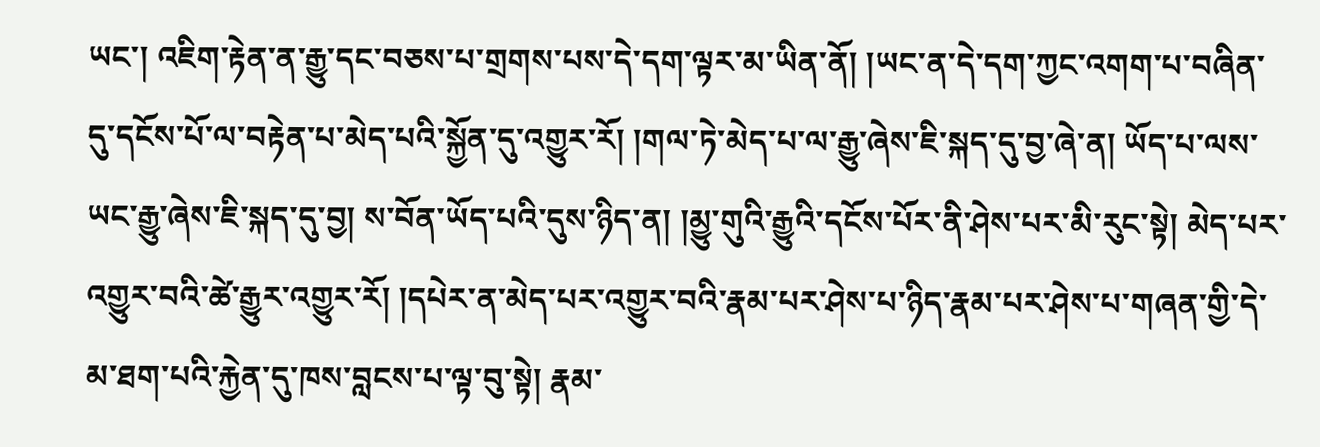ཡང་། འཇིག་རྟེན་ན་རྒྱུ་དང་བཅས་པ་གྲགས་པས་དེ་དག་ལྟར་མ་ཡིན་ནོ། །ཡང་ན་དེ་དག་ཀྱང་འགག་པ་བཞིན་དུ་དངོས་པོ་ལ་བརྟེན་པ་མེད་པའི་སྐྱོན་དུ་འགྱུར་རོ། །གལ་ཏེ་མེད་པ་ལ་རྒྱུ་ཞེས་ཇི་སྐད་དུ་བྱ་ཞེ་ན། ཡོད་པ་ལས་ཡང་རྒྱུ་ཞེས་ཇི་སྐད་དུ་བྱ། ས་བོན་ཡོད་པའི་དུས་ཉིད་ན། །མྱུ་གུའི་རྒྱུའི་དངོས་པོར་ནི་ཤེས་པར་མི་རུང་སྟེ། མེད་པར་འགྱུར་བའི་ཚེ་རྒྱུར་འགྱུར་རོ། །དཔེར་ན་མེད་པར་འགྱུར་བའི་རྣམ་པར་ཤེས་པ་ཉིད་རྣམ་པར་ཤེས་པ་གཞན་གྱི་དེ་མ་ཐག་པའི་རྐྱེན་དུ་ཁས་བླངས་པ་ལྟ་བུ་སྟེ། རྣམ་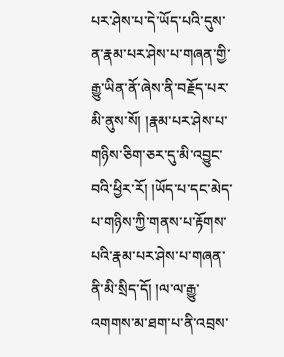པར་ཤེས་པ་དེ་ཡོད་པའི་དུས་ན་རྣམ་པར་ཤེས་པ་གཞན་གྱི་རྒྱུ་ཡིན་ནོ་ཞེས་ནི་བརྗོད་པར་མི་ནུས་སོ། །རྣམ་པར་ཤེས་པ་གཉིས་ཅིག་ཅར་དུ་མི་འབྱུང་བའི་ཕྱིར་རོ། །ཡོད་པ་དང་མེད་པ་གཉིས་ཀྱི་གནས་པ་རྟོགས་པའི་རྣམ་པར་ཤེས་པ་གཞན་ནི་མི་སྲིད་དོ། །ལ་ལ་རྒྱུ་འགགས་མ་ཐག་པ་ནི་འབྲས་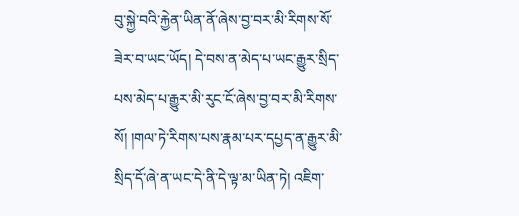བུ་སྐྱེ་བའི་རྐྱེན་ཡིན་ནོ་ཞེས་བྱ་བར་མི་རིགས་སོ་ཟེར་བ་ཡང་ཡོད། དེ་བས་ན་མེད་པ་ཡང་རྒྱུར་སྲིད་པས་མེད་པ་རྒྱུར་མི་རུང་ངོ་ཞེས་བྱ་བར་མི་རིགས་སོ། །གལ་ཏེ་རིགས་པས་རྣམ་པར་དཔྱད་ན་རྒྱུར་མི་སྲིད་དོ་ཞེ་ན་ཡང་དེ་ནི་དེ་ལྟ་མ་ཡིན་ཏེ། འཇིག་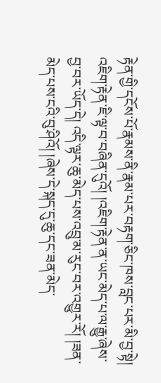རྟེན་གྱི་དངོས་པོ་རྣམས་ནི་རྣམ་པར་བརྟག་ཅིང་ཁས་བླང་པར་མི་བྱ་སྟེ། འཇིག་རྟེན་ཇི་ལྟ་བ་བཞིན་དུའོ། །འཇིག་རྟེན་ན་ཡང་མེད་པ་ལ་རྒྱུ་ཞེས་བྱ་བར་ཡོད་དེ། འདི་ལྟར་ཆུ་མེད་པས་འབྲུ་མ་རུང་བར་འགྱུར་རོ། །ཟན་མེད་པས་ངའི་བུ་ཤིའོ། །ཞེས་དེ་སྐད་དུ་ཆུ་དང་ཟན་མེད་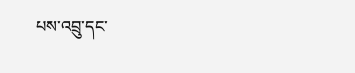པས་འབྲུ་དང་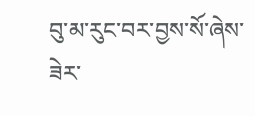བུ་མ་རུང་བར་བྱས་སོ་ཞེས་ཟེར་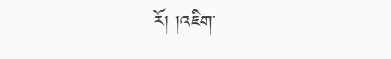རོ། །འཇིག་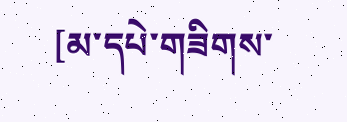[མ་དཔེ་གཟིགས་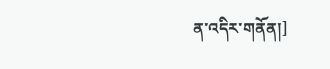ན་འདིར་གནོན།]